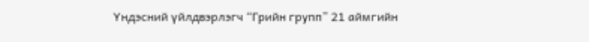Үндэсний үйлдвэрлэгч “Грийн групп” 21 аймгийн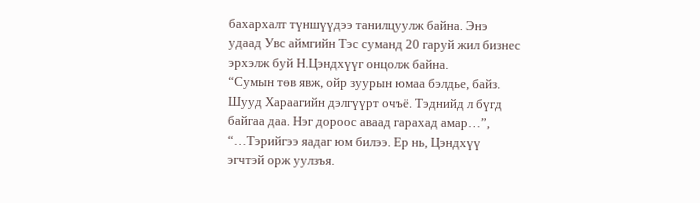бахархалт түншүүдээ танилцуулж байна. Энэ удаад Увс аймгийн Тэс суманд 20 гаруй жил бизнес эрхэлж буй Н.Цэндхүүг онцолж байна.
“Сумын төв явж, ойр зуурын юмаа бэлдье, байз. Шууд Хараагийн дэлгүүрт очъё. Тэднийд л бүгд байгаа даа. Нэг дороос аваад гарахад амар…”, “…Тэрийгээ яадаг юм билээ. Ер нь, Цэндхүү эгчтэй орж уулзъя.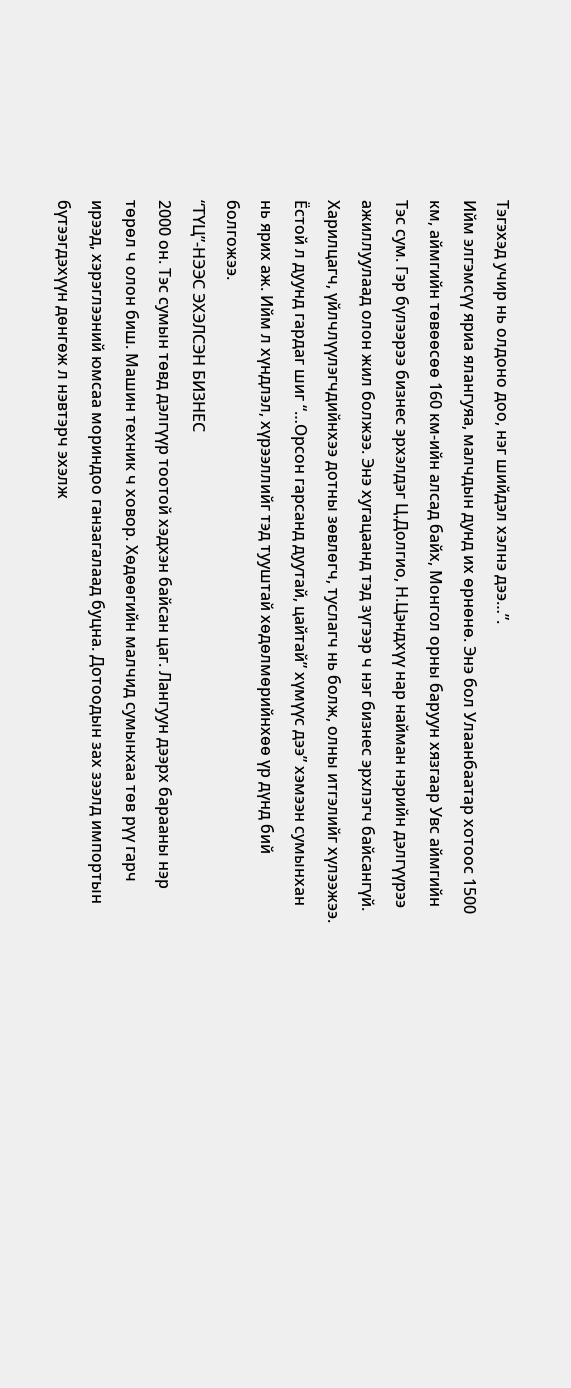Тэгэхэд учир нь олдоно доо, нэг шийдэл хэлнэ дээ…”.
Ийм элгэмсүү яриа ялангуяа, малчдын дунд их өрнөнө. Энэ бол Улаанбаатар хотоос 1500 км, аймгийн төвөөсөө 160 км-ийн алсад байх, Монгол орны баруун хязгаар Увс аймгийн Тэс сум. Гэр бүлээрээ бизнес эрхэлдэг Ц.Долгио, Н.Цэндхүү нар найман нэрийн дэлгүүрээ ажиллуулаад олон жил болжээ. Энэ хугацаанд тэд зүгээр ч нэг бизнес эрхлэгч байсангүй. Харилцагч, үйлчлүүлэгчдийнхээ дотны зөвлөгч, туслагч нь болж, олны итгэлийг хүлээжээ. Ёстой л дуунд гардаг шиг “…Орсон гарсанд дуутай, цайтай” хүмүүс дээ” хэмээн сумынхан нь ярих аж. Ийм л хүндлэл, хүрээллийг тэд тууштай хөдөлмөрийнхөө үр дүнд бий болгожээ.
“ТҮЦ”-НЭЭС ЭХЭЛСЭН БИЗНЕС
2000 он. Тэс сумын төвд дэлгүүр тоотой хэдхэн байсан цаг. Лангуун дээрх барааны нэр төрөл ч олон биш. Машин техник ч ховор. Хөдөөгийн малчид сумынхаа төв рүү гарч ирээд, хэрэглээний юмсаа мориндоо ганзагалаад буцна. Дотоодын зах зээлд импортын бүтээгдэхүүн дөнгөж л нэвтэрч эхэлж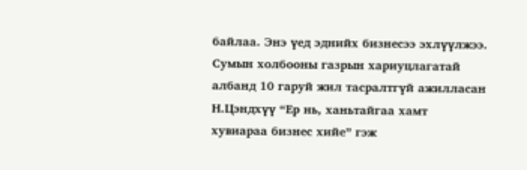байлаа. Энэ үед эднийх бизнесээ эхлүүлжээ. Сумын холбооны газрын хариуцлагатай албанд 10 гаруй жил тасралтгүй ажилласан Н.Цэндхүү “Ер нь, ханьтайгаа хамт хувиараа бизнес хийе” гэж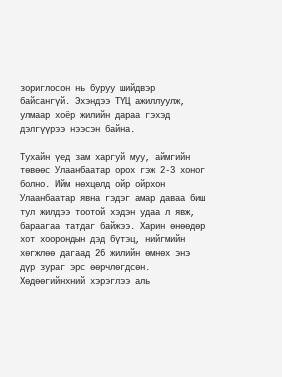зориглосон нь буруу шийдвэр байсангүй. Эхэндээ ТҮЦ ажиллуулж, улмаар хоёр жилийн дараа гэхэд дэлгүүрээ нээсэн байна.

Тухайн үед зам харгуй муу, аймгийн төвөөс Улаанбаатар орох гэж 2-3 хоног болно. Ийм нөхцөлд ойр ойрхон Улаанбаатар явна гэдэг амар даваа биш тул жилдээ тоотой хэдэн удаа л явж, бараагаа татдаг байжээ. Харин өнөөдөр хот хоорондын дэд бүтэц, нийгмийн хөгжлөө дагаад 26 жилийн өмнөх энэ дүр зураг эрс өөрчлөгдсөн. Хөдөөгийнхний хэрэглээ аль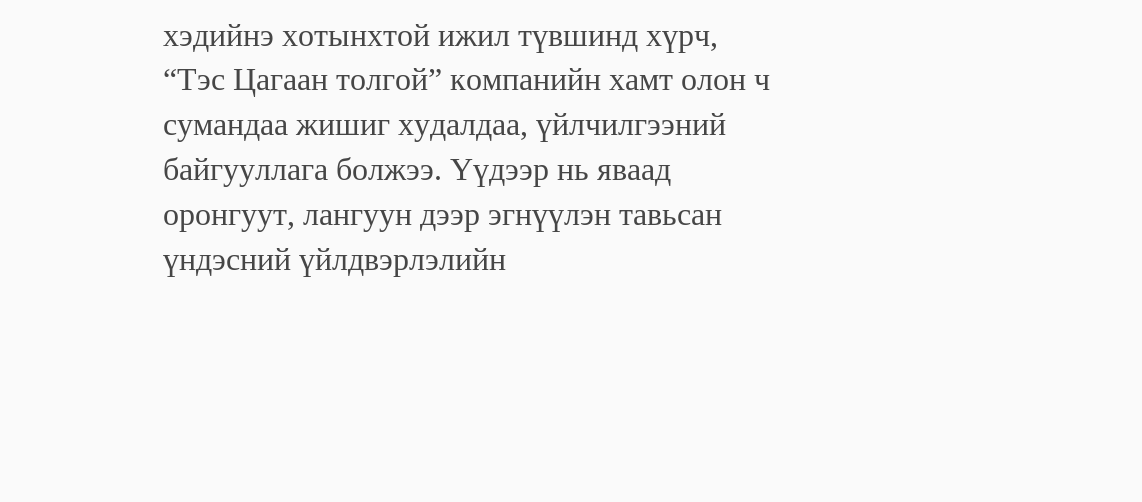хэдийнэ хотынхтой ижил түвшинд хүрч, “Тэс Цагаан толгой” компанийн хамт олон ч сумандаа жишиг худалдаа, үйлчилгээний байгууллага болжээ. Үүдээр нь яваад оронгуут, лангуун дээр эгнүүлэн тавьсан үндэсний үйлдвэрлэлийн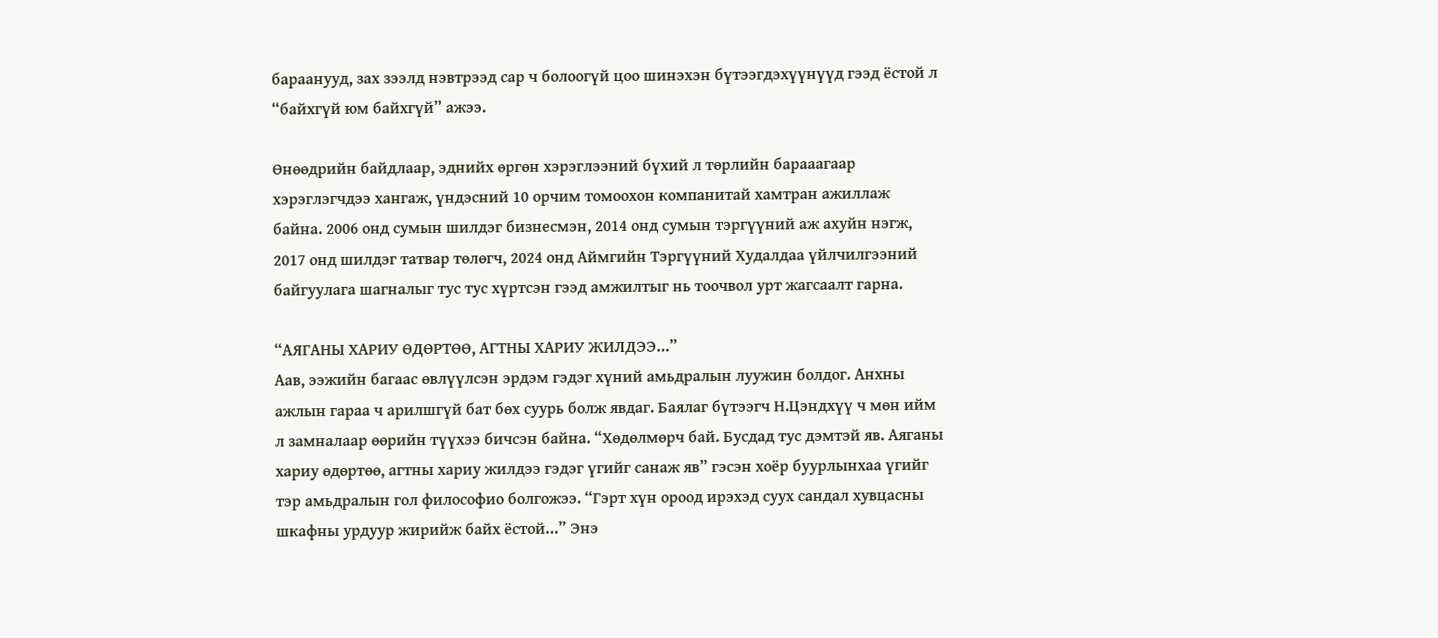бараанууд, зах зээлд нэвтрээд сар ч болоогүй цоо шинэхэн бүтээгдэхүүнүүд гээд ёстой л “байхгүй юм байхгүй” ажээ.

Өнөөдрийн байдлаар, эднийх өргөн хэрэглээний бүхий л төрлийн барааагаар хэрэглэгчдээ хангаж, үндэсний 10 орчим томоохон компанитай хамтран ажиллаж байна. 2006 онд сумын шилдэг бизнесмэн, 2014 онд сумын тэргүүний аж ахуйн нэгж, 2017 онд шилдэг татвар төлөгч, 2024 онд Аймгийн Тэргүүний Худалдаа үйлчилгээний байгуулага шагналыг тус тус хүртсэн гээд амжилтыг нь тоочвол урт жагсаалт гарна.

“АЯГАНЫ ХАРИУ ӨДӨРТӨӨ, АГТНЫ ХАРИУ ЖИЛДЭЭ…”
Аав, ээжийн багаас өвлүүлсэн эрдэм гэдэг хүний амьдралын луужин болдог. Анхны ажлын гараа ч арилшгүй бат бөх суурь болж явдаг. Баялаг бүтээгч Н.Цэндхүү ч мөн ийм л замналаар өөрийн түүхээ бичсэн байна. “Хөдөлмөрч бай. Бусдад тус дэмтэй яв. Аяганы хариу өдөртөө, агтны хариу жилдээ гэдэг үгийг санаж яв” гэсэн хоёр буурлынхаа үгийг тэр амьдралын гол философио болгожээ. “Гэрт хүн ороод ирэхэд суух сандал хувцасны шкафны урдуур жирийж байх ёстой…” Энэ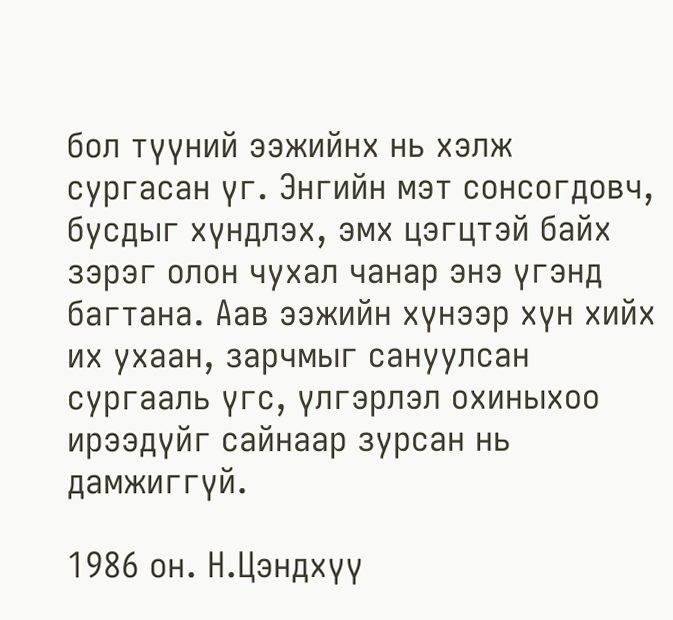бол түүний ээжийнх нь хэлж сургасан үг. Энгийн мэт сонсогдовч, бусдыг хүндлэх, эмх цэгцтэй байх зэрэг олон чухал чанар энэ үгэнд багтана. Аав ээжийн хүнээр хүн хийх их ухаан, зарчмыг сануулсан сургааль үгс, үлгэрлэл охиныхоо ирээдүйг сайнаар зурсан нь дамжиггүй.

1986 он. Н.Цэндхүү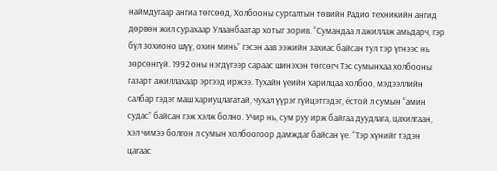наймдугаар ангиа төгсөөд, Холбооны сургалтын төвийн Радио техникийн ангид дөрвөн жил сурахаар Улаанбаатар хотыг зорив. “Сумандаа л ажиллаж амьдарч, гэр бүл зохионо шүү, охин минь” гэсэн аав ээжийн захиас байсан тул тэр үгнээс нь зөрсөнгүй. 1992 оны нэгдүгээр сараас шинэхэн төгсөгч Тэс сумынхаа холбооны газарт ажиллахаар эргээд иржээ. Тухайн үеийн харилцаа холбоо, мэдээллийн салбар гэдэг маш хариуцлагатай, чухал үүрэг гүйцэтгэдэг, ёстой л сумын “амин судас” байсан гэж хэлж болно. Учир нь, сум руу ирж байгаа дуудлага, цахилгаан, хэл чимээ болгон л сумын холбоогоор дамждаг байсан үе. “Тэр хүнийг тэдэн цагаас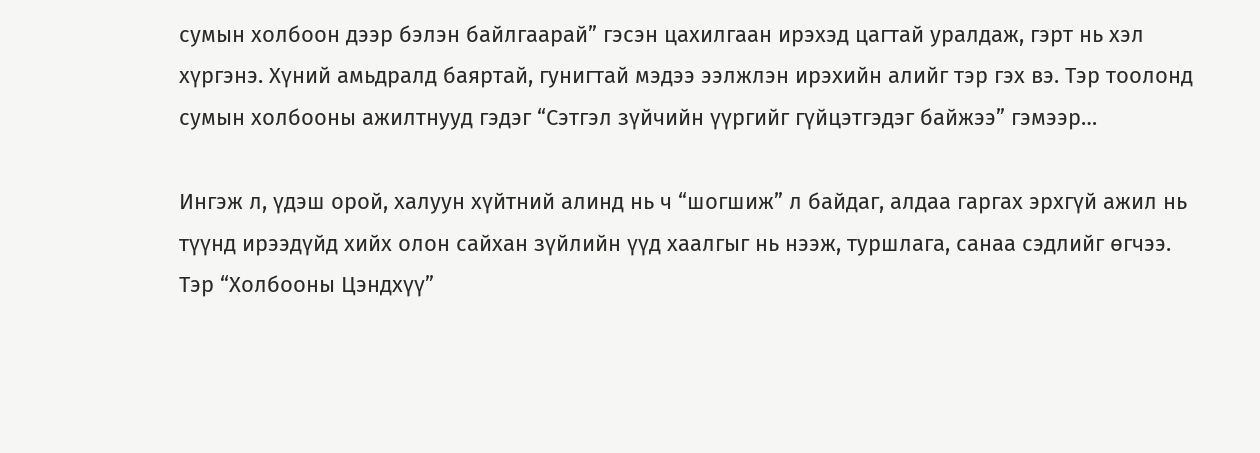сумын холбоон дээр бэлэн байлгаарай” гэсэн цахилгаан ирэхэд цагтай уралдаж, гэрт нь хэл хүргэнэ. Хүний амьдралд баяртай, гунигтай мэдээ ээлжлэн ирэхийн алийг тэр гэх вэ. Тэр тоолонд сумын холбооны ажилтнууд гэдэг “Сэтгэл зүйчийн үүргийг гүйцэтгэдэг байжээ” гэмээр…

Ингэж л, үдэш орой, халуун хүйтний алинд нь ч “шогшиж” л байдаг, алдаа гаргах эрхгүй ажил нь түүнд ирээдүйд хийх олон сайхан зүйлийн үүд хаалгыг нь нээж, туршлага, санаа сэдлийг өгчээ. Тэр “Холбооны Цэндхүү”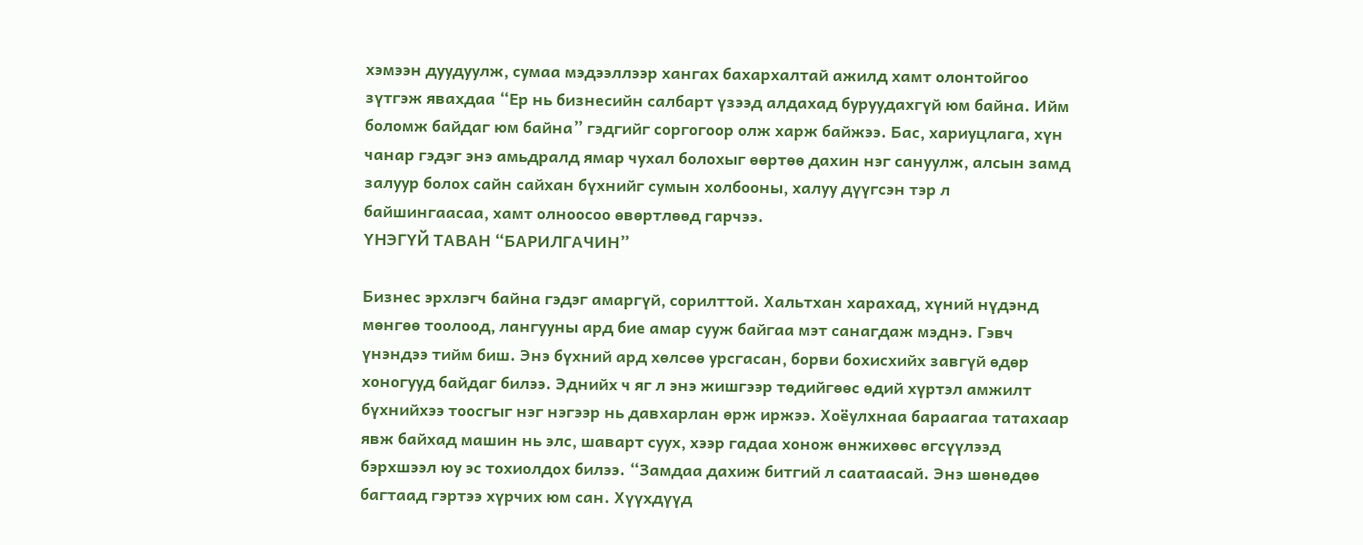хэмээн дуудуулж, сумаа мэдээллээр хангах бахархалтай ажилд хамт олонтойгоо зүтгэж явахдаа “Ер нь бизнесийн салбарт үзээд алдахад буруудахгүй юм байна. Ийм боломж байдаг юм байна” гэдгийг соргогоор олж харж байжээ. Бас, хариуцлага, хүн чанар гэдэг энэ амьдралд ямар чухал болохыг өөртөө дахин нэг сануулж, алсын замд залуур болох сайн сайхан бүхнийг сумын холбооны, халуу дүүгсэн тэр л байшингаасаа, хамт олноосоо өвөртлөөд гарчээ.
ҮНЭГҮЙ ТАВАН “БАРИЛГАЧИН”

Бизнес эрхлэгч байна гэдэг амаргүй, сорилттой. Хальтхан харахад, хүний нүдэнд мөнгөө тоолоод, лангууны ард бие амар сууж байгаа мэт санагдаж мэднэ. Гэвч үнэндээ тийм биш. Энэ бүхний ард хөлсөө урсгасан, борви бохисхийх завгүй өдөр хоногууд байдаг билээ. Эднийх ч яг л энэ жишгээр төдийгөөс өдий хүртэл амжилт бүхнийхээ тоосгыг нэг нэгээр нь давхарлан өрж иржээ. Хоёулхнаа бараагаа татахаар явж байхад машин нь элс, шаварт суух, хээр гадаа хонож өнжихөөс өгсүүлээд бэрхшээл юу эс тохиолдох билээ. “Замдаа дахиж битгий л саатаасай. Энэ шөнөдөө багтаад гэртээ хүрчих юм сан. Хүүхдүүд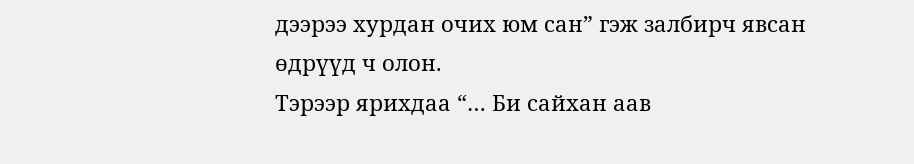дээрээ хурдан очих юм сан” гэж залбирч явсан өдрүүд ч олон.
Тэрээр ярихдаа “… Би сайхан аав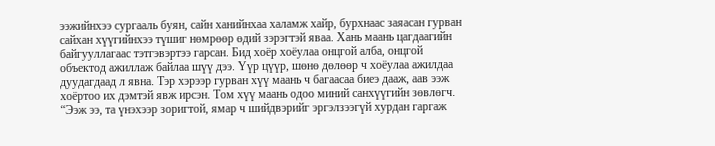ээжийнхээ сургааль буян, сайн ханийнхаа халамж хайр, бурхнаас заяасан гурван сайхан хүүгийнхээ түшиг нөмрөөр өдий зэрэгтэй яваа. Хань маань цагдаагийн байгууллагаас тэтгэвэртээ гарсан. Бид хоёр хоёулаа онцгой алба, онцгой объектод ажиллаж байлаа шүү дээ. Үүр цүүр, шөнө дөлөөр ч хоёулаа ажилдаа дуудагдаад л явна. Тэр хэрээр гурван хүү маань ч багаасаа биеэ дааж, аав ээж хоёртоо их дэмтэй явж ирсэн. Том хүү маань одоо миний санхүүгийн зөвлөгч. “Ээж ээ, та үнэхээр зоригтой, ямар ч шийдвэрийг эргэлзээгүй хурдан гаргаж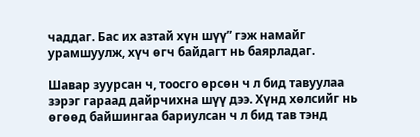чаддаг. Бас их азтай хүн шүү” гэж намайг урамшуулж, хүч өгч байдагт нь баярладаг.

Шавар зуурсан ч, тоосго өрсөн ч л бид тавуулаа зэрэг гараад дайрчихна шүү дээ. Хүнд хөлсийг нь өгөөд байшингаа бариулсан ч л бид тав тэнд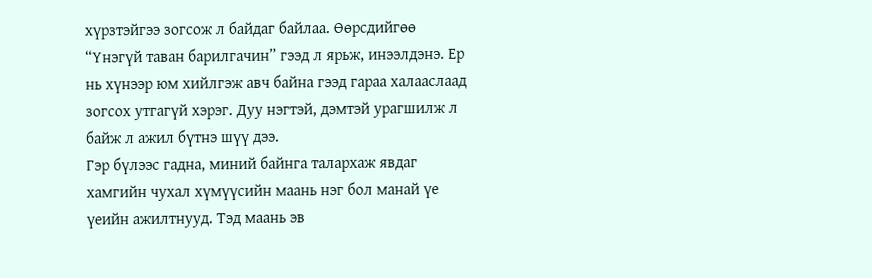хүрзтэйгээ зогсож л байдаг байлаа. Өөрсдийгөө “Үнэгүй таван барилгачин” гээд л ярьж, инээлдэнэ. Ер нь хүнээр юм хийлгэж авч байна гээд гараа халааслаад зогсох утгагүй хэрэг. Дуу нэгтэй, дэмтэй урагшилж л байж л ажил бүтнэ шүү дээ.
Гэр бүлээс гадна, миний байнга талархаж явдаг хамгийн чухал хүмүүсийн маань нэг бол манай үе үеийн ажилтнууд. Тэд маань эв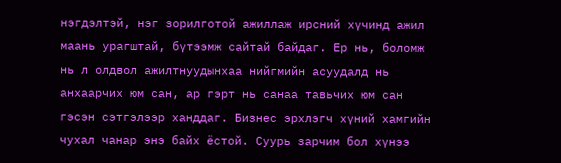нэгдэлтэй, нэг зорилготой ажиллаж ирсний хүчинд ажил маань урагштай, бүтээмж сайтай байдаг. Ер нь, боломж нь л олдвол ажилтнуудынхаа нийгмийн асуудалд нь анхаарчих юм сан, ар гэрт нь санаа тавьчих юм сан гэсэн сэтгэлээр ханддаг. Бизнес эрхлэгч хүний хамгийн чухал чанар энэ байх ёстой. Суурь зарчим бол хүнээ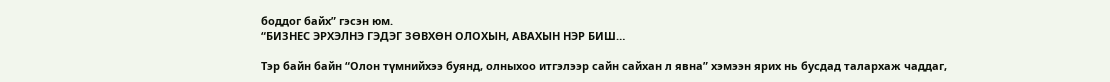боддог байх” гэсэн юм.
“БИЗНЕС ЭРХЭЛНЭ ГЭДЭГ ЗӨВХӨН ОЛОХЫН, АВАХЫН НЭР БИШ…

Тэр байн байн “Олон түмнийхээ буянд, олныхоо итгэлээр сайн сайхан л явна” хэмээн ярих нь бусдад талархаж чаддаг,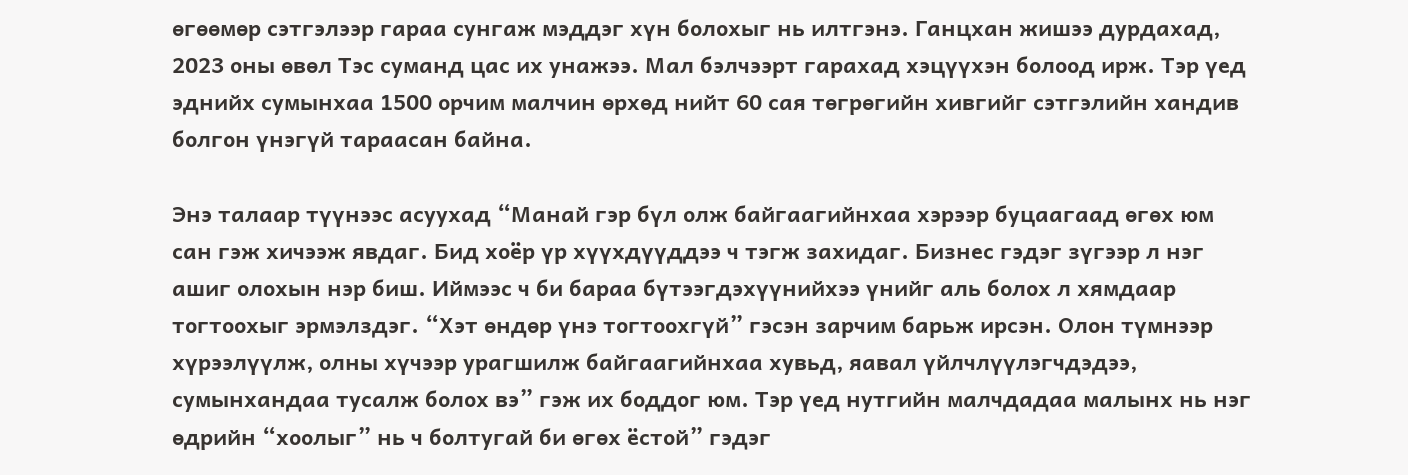өгөөмөр сэтгэлээр гараа сунгаж мэддэг хүн болохыг нь илтгэнэ. Ганцхан жишээ дурдахад, 2023 оны өвөл Тэс суманд цас их унажээ. Мал бэлчээрт гарахад хэцүүхэн болоод ирж. Тэр үед эднийх сумынхаа 1500 орчим малчин өрхөд нийт 60 сая төгрөгийн хивгийг сэтгэлийн хандив болгон үнэгүй тараасан байна.

Энэ талаар түүнээс асуухад “Манай гэр бүл олж байгаагийнхаа хэрээр буцаагаад өгөх юм сан гэж хичээж явдаг. Бид хоёр үр хүүхдүүддээ ч тэгж захидаг. Бизнес гэдэг зүгээр л нэг ашиг олохын нэр биш. Иймээс ч би бараа бүтээгдэхүүнийхээ үнийг аль болох л хямдаар тогтоохыг эрмэлздэг. “Хэт өндөр үнэ тогтоохгүй” гэсэн зарчим барьж ирсэн. Олон түмнээр хүрээлүүлж, олны хүчээр урагшилж байгаагийнхаа хувьд, яавал үйлчлүүлэгчдэдээ, сумынхандаа тусалж болох вэ” гэж их боддог юм. Тэр үед нутгийн малчдадаа малынх нь нэг өдрийн “хоолыг” нь ч болтугай би өгөх ёстой” гэдэг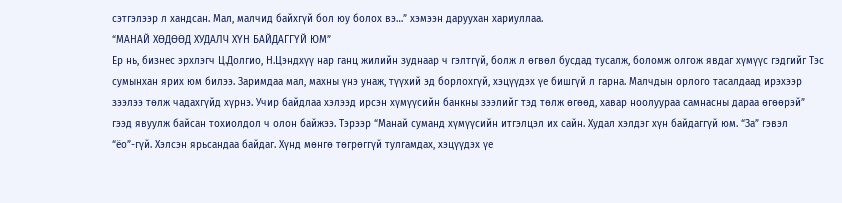сэтгэлээр л хандсан. Мал, малчид байхгүй бол юу болох вэ…” хэмээн даруухан хариуллаа.
“МАНАЙ ХӨДӨӨД ХУДАЛЧ ХҮН БАЙДАГГҮЙ ЮМ”
Ер нь, бизнес эрхлэгч Ц.Долгио, Н.Цэндхүү нар ганц жилийн зуднаар ч гэлтгүй, болж л өгвөл бусдад тусалж, боломж олгож явдаг хүмүүс гэдгийг Тэс сумынхан ярих юм билээ. Заримдаа мал, махны үнэ унаж, түүхий эд борлохгүй, хэцүүдэх үе бишгүй л гарна. Малчдын орлого тасалдаад ирэхээр зээлээ төлж чадахгүйд хүрнэ. Учир байдлаа хэлээд ирсэн хүмүүсийн банкны зээлийг тэд төлж өгөөд, хавар ноолуураа самнасны дараа өгөөрэй” гээд явуулж байсан тохиолдол ч олон байжээ. Тэрээр “Манай суманд хүмүүсийн итгэлцэл их сайн. Худал хэлдэг хүн байдаггүй юм. “За” гэвэл “ёо”-гүй. Хэлсэн ярьсандаа байдаг. Хүнд мөнгө төгрөггүй тулгамдах, хэцүүдэх үе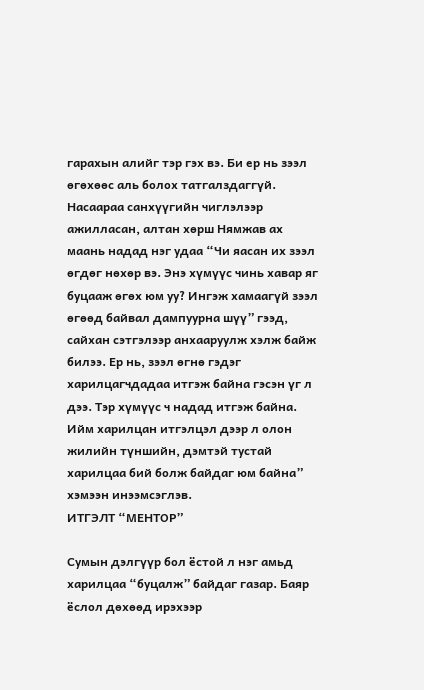гарахын алийг тэр гэх вэ. Би ер нь зээл өгөхөөс аль болох татгалздаггүй. Насаараа санхүүгийн чиглэлээр ажилласан, алтан хөрш Нямжав ах маань надад нэг удаа “Чи яасан их зээл өгдөг нөхөр вэ. Энэ хүмүүс чинь хавар яг буцааж өгөх юм уу? Ингэж хамаагүй зээл өгөөд байвал дампуурна шүү” гээд, сайхан сэтгэлээр анхааруулж хэлж байж билээ. Ер нь, зээл өгнө гэдэг харилцагчдадаа итгэж байна гэсэн үг л дээ. Тэр хүмүүс ч надад итгэж байна. Ийм харилцан итгэлцэл дээр л олон жилийн түншийн, дэмтэй тустай харилцаа бий болж байдаг юм байна” хэмээн инээмсэглэв.
ИТГЭЛТ “МЕНТОР”

Сумын дэлгүүр бол ёстой л нэг амьд харилцаа “буцалж” байдаг газар. Баяр ёслол дөхөөд ирэхээр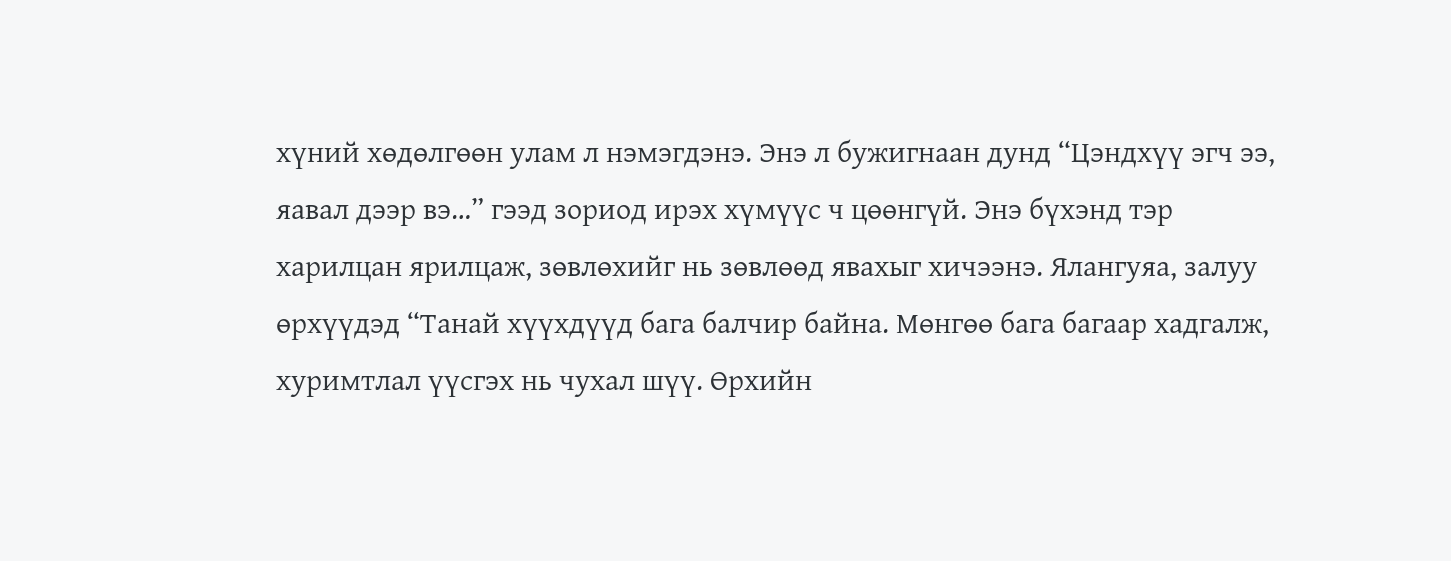хүний хөдөлгөөн улам л нэмэгдэнэ. Энэ л бужигнаан дунд “Цэндхүү эгч ээ, яавал дээр вэ…” гээд зориод ирэх хүмүүс ч цөөнгүй. Энэ бүхэнд тэр харилцан ярилцаж, зөвлөхийг нь зөвлөөд явахыг хичээнэ. Ялангуяа, залуу өрхүүдэд “Танай хүүхдүүд бага балчир байна. Мөнгөө бага багаар хадгалж, хуримтлал үүсгэх нь чухал шүү. Өрхийн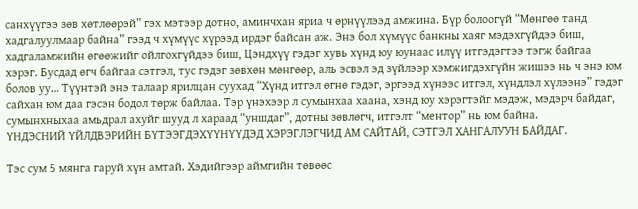санхүүгээ зөв хөтлөөрэй” гэх мэтээр дотно, аминчхан яриа ч өрнүүлээд амжина. Бүр болоогүй “Мөнгөө танд хадгалуулмаар байна” гээд ч хүмүүс хүрээд ирдэг байсан аж. Энэ бол хүмүүс банкны хаяг мэдэхгүйдээ биш, хадгаламжийн өгөөжийг ойлгохгүйдээ биш, Цэндхүү гэдэг хувь хүнд юу юунаас илүү итгэдэгтээ тэгж байгаа хэрэг. Бусдад өгч байгаа сэтгэл, тус гэдэг зөвхөн мөнгөөр, аль эсвэл эд зүйлээр хэмжигдэхгүйн жишээ нь ч энэ юм болов уу… Түүнтэй энэ талаар ярилцан суухад “Хүнд итгэл өгнө гэдэг, эргээд хүнээс итгэл, хүндлэл хүлээнэ” гэдэг сайхан юм даа гэсэн бодол төрж байлаа. Тэр үнэхээр л сумынхаа хаана, хэнд юу хэрэгтэйг мэдэж, мэдэрч байдаг, сумынхныхаа амьдрал ахуйг шууд л хараад “уншдаг”, дотны зөвлөгч, итгэлт “ментор” нь юм байна.
ҮНДЭСНИЙ ҮЙЛДВЭРИЙН БҮТЭЭГДЭХҮҮНҮҮДЭД ХЭРЭГЛЭГЧИД АМ САЙТАЙ, СЭТГЭЛ ХАНГАЛУУН БАЙДАГ.

Тэс сум 5 мянга гаруй хүн амтай. Хэдийгээр аймгийн төвөөс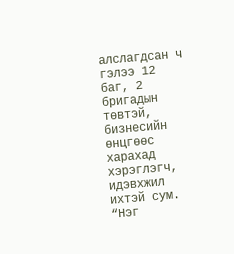алслагдсан ч гэлээ 12 баг, 2 бригадын төвтэй, бизнесийн өнцгөөс харахад хэрэглэгч, идэвхжил ихтэй сум. “Нэг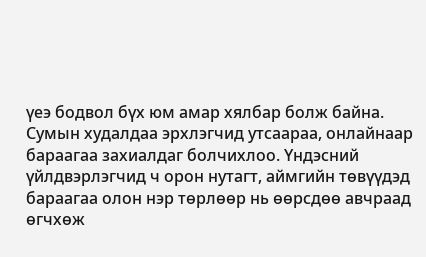үеэ бодвол бүх юм амар хялбар болж байна. Сумын худалдаа эрхлэгчид утсаараа, онлайнаар бараагаа захиалдаг болчихлоо. Үндэсний үйлдвэрлэгчид ч орон нутагт, аймгийн төвүүдэд бараагаа олон нэр төрлөөр нь өөрсдөө авчраад өгчхөж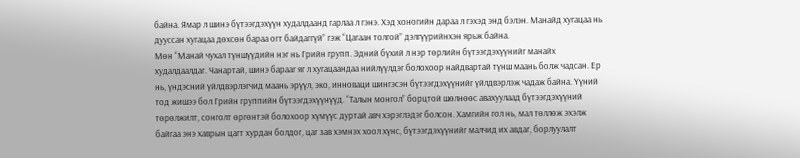байна. Ямар л шинэ бүтээгдэхүүн худалдаанд гарлаа л гэнэ. Хэд хоногийн дараа л гэхэд энд бэлэн. Манайд хугацаа нь дууссан хугацаа дөхсөн бараа огт байдаггүй” гэж “Цагаан толгой” дэлгүүрийнхэн ярьж байна.
Мөн “Манай чухал түншүүдийн нэг нь Грийн групп. Эдний бүхий л нэр төрлийн бүтээгдэхүүнийг манайх худалдаалдаг. Чанартай, шинэ барааг яг л хугацаандаа нийлүүлдэг болохоор найдвартай түнш маань болж чадсан. Ер нь, үндэсний үйлдвэрлэгчид маань эрүүл, эко, инноваци шингэсэн бүтээгдэхүүнийг үйлдвэрлэж чадаж байна. Үүний тод жишээ бол Грийн группийн бүтээгдэхүүнүүд. “Талын монгол” борцтой шөлнөөс авахуулаад бүтээгдэхүүний төрөлжилт, сонголт өргөнтэй болохоор хүмүүс дуртай авч хэрэглэдэг болсон. Хамгийн гол нь, мал төллөж эхэлж байгаа энэ хаврын цагт хурдан болдог, цаг зав хэмнэх хоол хүнс, бүтээгдэхүүнийг малчид их авдаг, борлуулалт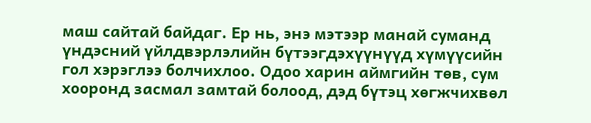маш сайтай байдаг. Ер нь, энэ мэтээр манай суманд үндэсний үйлдвэрлэлийн бүтээгдэхүүнүүд хүмүүсийн гол хэрэглээ болчихлоо. Одоо харин аймгийн төв, сум хооронд засмал замтай болоод, дэд бүтэц хөгжчихвөл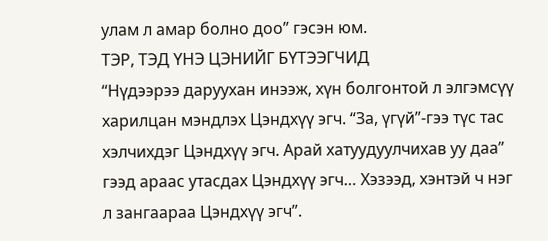улам л амар болно доо” гэсэн юм.
ТЭР, ТЭД ҮНЭ ЦЭНИЙГ БҮТЭЭГЧИД
“Нүдээрээ даруухан инээж, хүн болгонтой л элгэмсүү харилцан мэндлэх Цэндхүү эгч. “За, үгүй”-гээ түс тас хэлчихдэг Цэндхүү эгч. Арай хатуудуулчихав уу даа” гээд араас утасдах Цэндхүү эгч… Хэзээд, хэнтэй ч нэг л зангаараа Цэндхүү эгч”.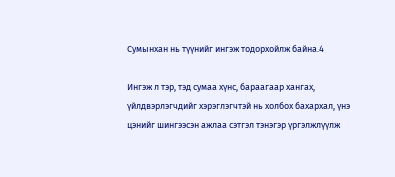Сумынхан нь түүнийг ингэж тодорхойлж байна.4

Ингэж л тэр, тэд сумаа хүнс, бараагаар хангах, үйлдвэрлэгчдийг хэрэглэгчтэй нь холбох бахархал, үнэ цэнийг шингээсэн ажлаа сэтгэл тэнэгэр үргэлжлүүлж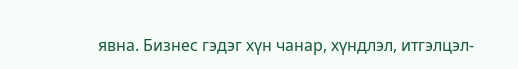явна. Бизнес гэдэг хүн чанар, хүндлэл, итгэлцэл-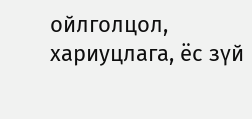ойлголцол, хариуцлага, ёс зүй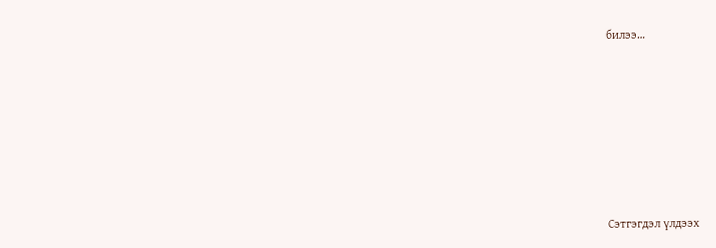билээ…








Сэтгэгдэл үлдээх